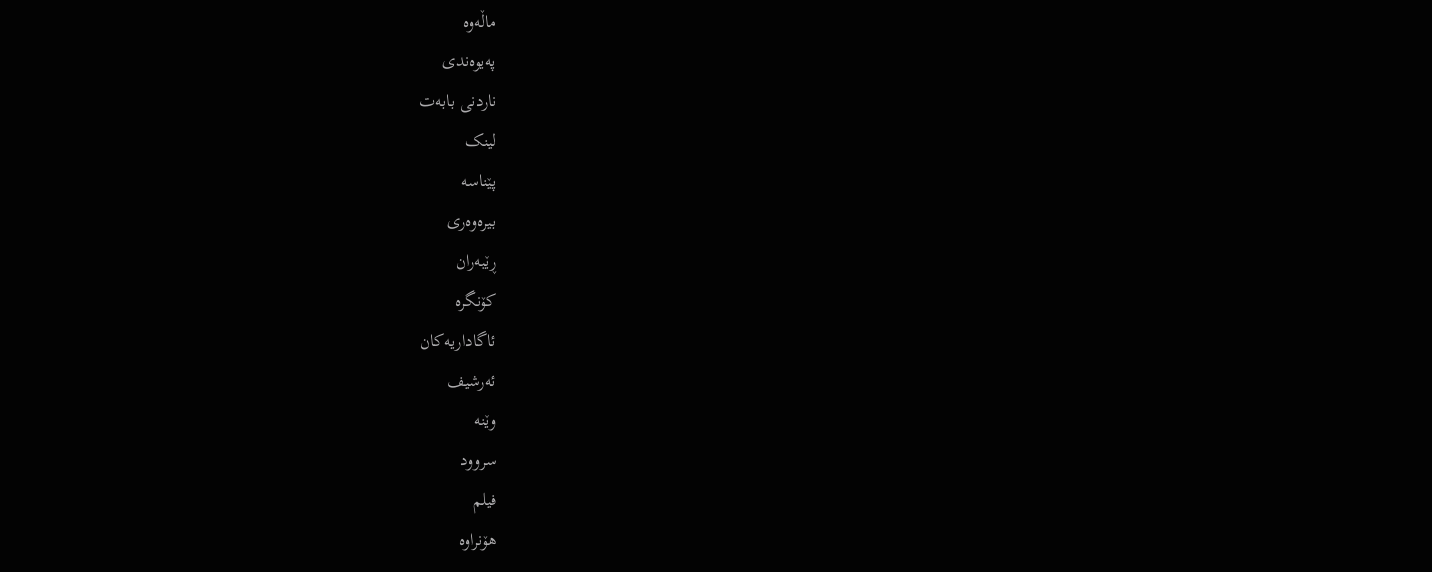ماڵه‌وه‌
په‌یوه‌ندی
ناردنی بابه‌ت
لینک
پێناسه‌
بیره‌وه‌ری
ڕێبه‌ران
کۆنگره‌
ئاگاداریه‌کان
ئه‌رشیف
وێنه‌
سروود
فیلم
هۆنراوه‌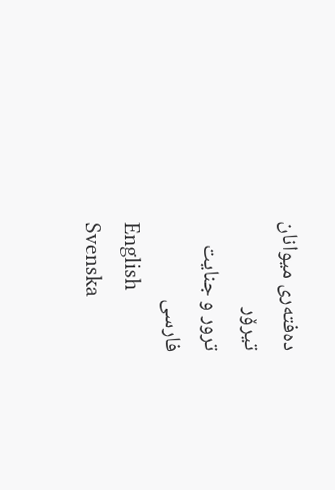ده‌فته‌ری میوانان
تیرۆر
ترور و جنایت
فارسی
English
Svenska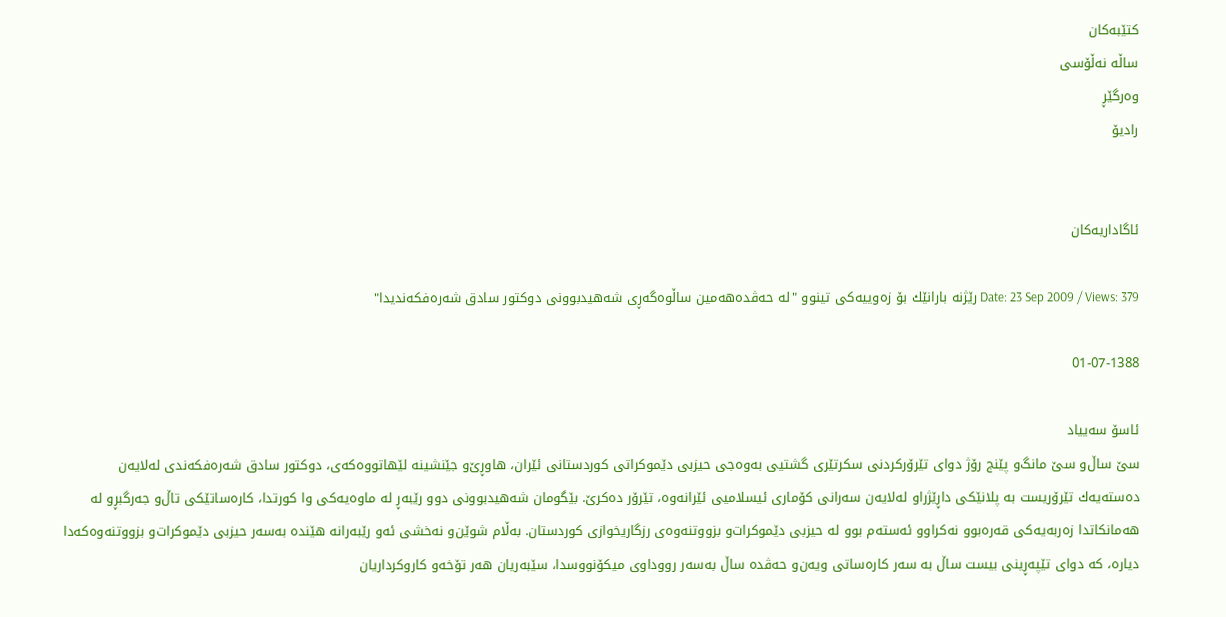کتێبه‌کان
ساڵه‌‌ نه‌ڵۆسی
وه‌رگێڕ
رادیۆ


ئاگاداریه‌کان

Date: 23 Sep 2009 / Views: 379 رێژنه‌‌ بارانێك بۆ زه‌‌وییه‌‌كی تینوو "له‌‌ حه‌‌ڤده‌‌هه‌‌مین ساڵوه‌‌گه‌‌ڕی شه‌هیدبوونی دوكتور سادق شه‌‌ره‌‌فكه‌‌ندیدا"

01-07-1388

ئاسۆ سه‌‌ییاد
سێ‌ ساڵ‌و سێ‌ مانگ‌و پێنج رۆژ دوای تێرۆركردنی سكرتێری گشتیی به‌وه‌جی حیزبی دێموكراتی كوردستانی ئێران، هاوڕێ‌‌و جێنشینه‌ لێهاتووه‌كه‌ی، دوكتور سادق شه‌ره‌فكه‌ندی له‌لایه‌ن ده‌سته‌یه‌ك تێرۆریست به‌ پلانێكی داڕێژراو له‌لایه‌ن سه‌رانی كۆماری ئیسلامیی ئێرانه‌وه‌، تێرۆر ده‌كرێ. بێگومان شه‌هیدبوونی دوو رێبه‌ڕ له‌ ماوه‌یه‌كی وا كورتدا، كاره‌ساتێكی تاڵ‌و جه‌رگبڕ‌و له‌ هه‌مانكاتدا زه‌ربه‌یه‌كی قه‌ره‌بوو نه‌كراو‌و ئه‌سته‌م بوو له‌ حیزبی دێموكرات‌و بزووتنه‌وه‌ی رزگاریخوازی كوردستان. به‌ڵام شوێن‌و نه‌خشی ئه‌و رێبه‌رانه‌ هێنده‌ به‌سه‌ر حیزبی دێموكرات‌و بزووتنه‌وه‌كه‌دا دیاره‌، كه‌ دوای تێپه‌ڕینی بیست ساڵ به‌ سه‌ر كاره‌ساتی ویه‌ن‌و حه‌ڤده‌ ساڵ به‌سه‌ر رووداوی میكۆنووسدا، سێبه‌ریان هه‌ر تۆخه‌‌و كاروكرداریان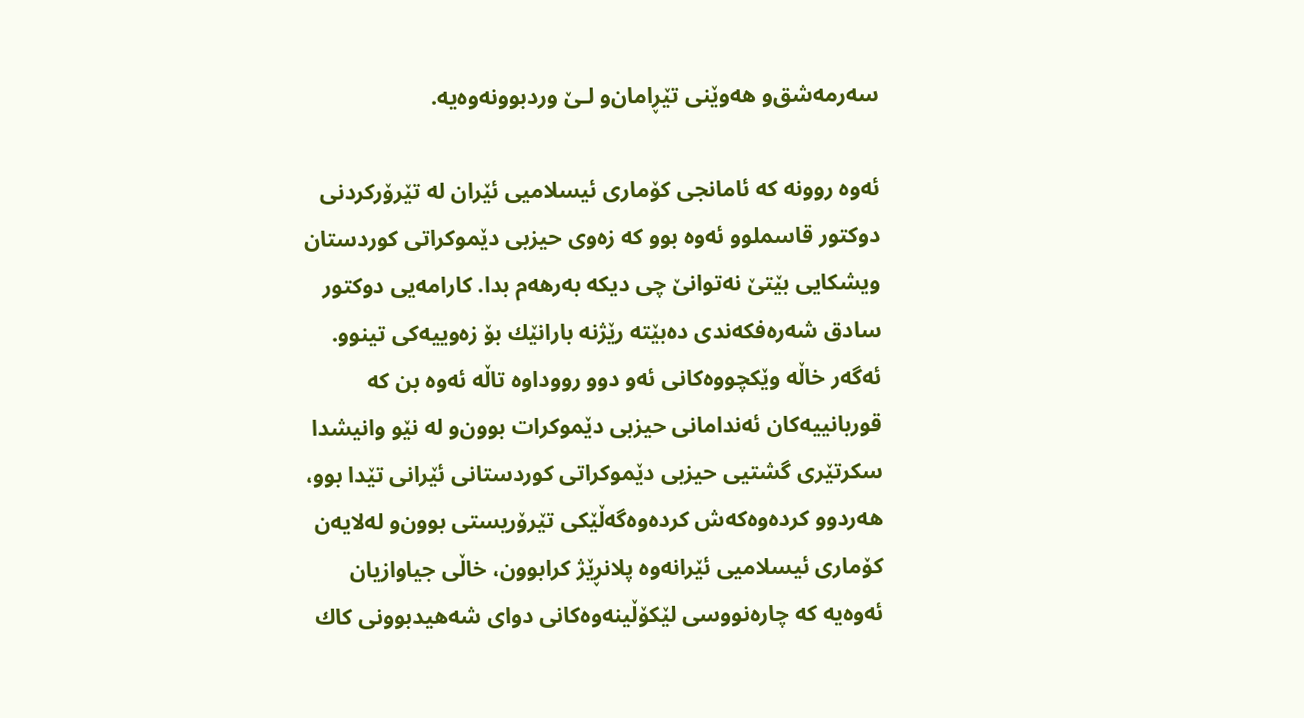سه‌رمه‌شق‌و هه‌وێنی تێڕامان‌و لـێ‌ وردبوونه‌وه‌یه‌.

ئه‌‌وه‌‌ روونه‌ ‌كه‌‌ ئامانجی كۆماری ئیسلامیی ئێران له‌‌ تێرۆركردنی دوكتور قاسملوو ئه‌‌وه‌‌ بوو كه‌‌ زه‌‌وی حیزبی دێموكراتی كوردستان ویشكایی بێتێ نه‌‌توانێ چی دیكه‌‌ به‌‌رهه‌‌م بدا. كارامه‌‌یی دوكتور سادق شه‌‌ره‌‌فكه‌‌ندی ده‌‌بێته‌‌ رێژنه‌‌ بارانێك بۆ زه‌‌وییه‌‌كی تینوو.
ئه‌گه‌ر خاڵه‌ وێكچووه‌كانی ئه‌و دوو رووداوه‌ تاڵه‌ ئه‌وه‌ بن كه‌ قوربانییه‌كان ئه‌ندامانی حیزبی دێموكرات بوون‌و له‌ نێو وانیشدا سكرتێری گشتیی حیزبی دێموكراتی كوردستانی ئێرانی تێدا بوو، هه‌ردوو كرده‌وه‌كه‌ش كرده‌وه‌گه‌ڵێكی تێرۆریستی بوون‌و له‌لایه‌ن كۆماری ئیسلامیی ئێرانه‌وه‌ پلانڕێژ كرابوون، خاڵی جیاوازیان ئه‌وه‌یه‌ كه‌ چاره‌نووسی لێكۆڵینه‌وه‌كانی دوای شه‌هیدبوونی كاك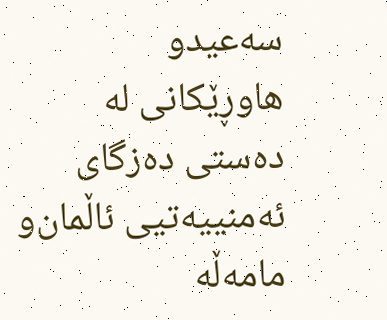سه‌عید‌و هاوڕێكانی له‌ ده‌ستی ده‌زگای ئه‌منییه‌تیی ئاڵمان‌و مامه‌ڵه‌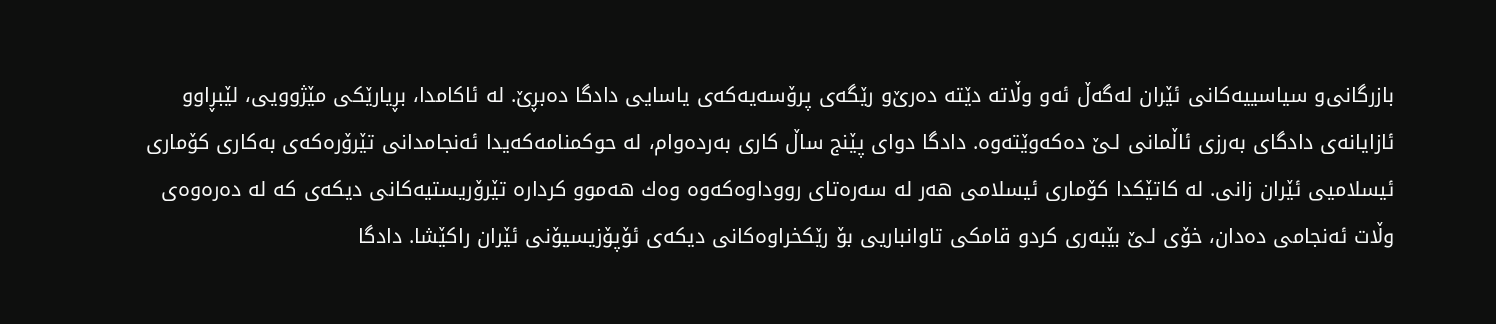بازرگانی‌و سیاسییه‌كانی ئێران له‌گه‌ڵ‌ ئه‌و وڵاته‌ دێته‌ ده‌رێ‌و رێگه‌ی پرۆسه‌یه‌كه‌ی یاسایی دادگا ده‌بڕێ‌. له‌ ئاكامدا، بڕیارێكی مێژوویی، لێبڕاو‌و ئازایانه‌ی دادگای به‌رزی ئاڵمانی لـێ‌ ده‌كه‌وێته‌وه‌. دادگا دوای پێنج ساڵ كاری به‌رده‌وام، له‌ حوكمنامه‌‌كه‌‌یدا ئه‌نجامدانی تێرۆره‌كه‌ی به‌كاری كۆماری ئیسلامیی ئێران زانی. له‌‌ كاتێكدا كۆماری ئیسلامی هه‌ر له‌ سه‌ره‌تای رووداوه‌كه‌وه‌ وه‌ك هه‌موو كرداره‌ تێرۆریستیه‌كانی دیكه‌ی كه‌ له‌ ده‌ره‌وه‌ی وڵات ئه‌نجامی ده‌دان، خۆی لـێ‌ بێبه‌ری كرد‌و قامكی تاوانباریی بۆ رێكخراوه‌كانی دیكه‌ی ئۆپۆزیسیۆنی ئێران راكێشا. دادگا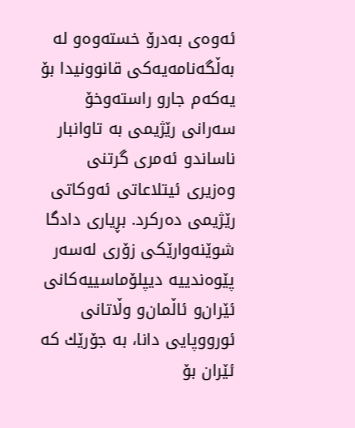ئه‌وه‌ی به‌درۆ خسته‌وه‌‌و له‌ به‌ڵگه‌نامه‌یه‌كی قانوونیدا بۆ یه‌كه‌م جار‌و راسته‌وخۆ سه‌رانی رێژیمی به‌ تاوانبار ناساند‌و ئه‌مری گرتنی وه‌زیری ئیتلاعاتی ئه‌وكاتی رێژیمی ده‌ركرد. بڕیاری دادگا شوێنه‌وارێكی زۆری له‌سه‌ر پێوه‌ندییه‌ دیپلۆماسییه‌كانی ئێران‌و ئاڵمان‌و وڵاتانی ئورووپایی‌ دانا، به‌ جۆرێك كه‌ ئێران بۆ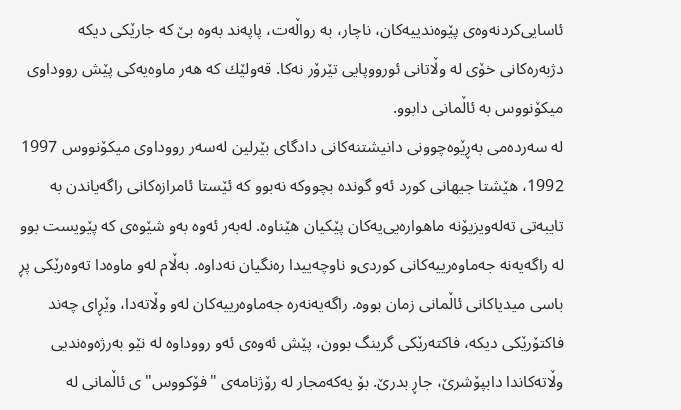ئاسایی‌كردنه‌وه‌ی پێوه‌ندییه‌كان، ناچار، به‌ رواڵه‌ت، پاپه‌ند به‌وه‌ بێ‌ كه‌ جارێكی دیكه‌ دژبه‌ره‌كانی خۆی له‌ وڵاتانی ئورووپایی تێرۆر نه‌كا. قه‌ولێك كه‌ هه‌ر ماوه‌یه‌كی پێش رووداوی میكۆنووس به‌ ئاڵمانی دابوو.
له‌ سه‌رده‌می به‌ڕێوه‌چوونی دانیشتنه‌كانی دادگای بێرلین له‌سه‌ر رووداوی میكۆنووس 1997 1992، هێشتا جیهانی كورد ئه‌و گونده‌ بچووكه‌ نه‌بوو كه‌ ئێستا ئامرازه‌كانی راگه‌یاندن به‌ تایبه‌تی ته‌له‌ویزیۆنه‌ ماهواره‌یی‌یه‌كان پێكیان هێناوه‌. له‌به‌ر ئه‌وه‌ به‌و شێوه‌ی كه‌ پێویست بوو له‌ راگه‌یه‌نه‌ جه‌ماوه‌رییه‌كانی كوردی‌و ناوچه‌ییدا ره‌نگیان نه‌داوه‌. به‌ڵام له‌و ماوه‌دا ته‌وه‌رێكی پڕ باسی میدیاكانی ئاڵمانی زمان بووه‌. راگه‌یه‌نه‌ره‌ جه‌ماوه‌رییه‌كان له‌و وڵاته‌دا، وێڕای چه‌ند فاكتۆرێكی دیكه‌، فاكته‌رێكی گرینگ بوون، پێش ئه‌وه‌ی ئه‌و رووداوه‌ له‌ نێو به‌رژه‌وه‌ندیی وڵاته‌كاندا دابپۆشرێ، جاڕ بدرێ‌. بۆ یه‌كه‌مجار له‌ رۆژنامه‌ی "فۆكووس"ی ئاڵمانی له‌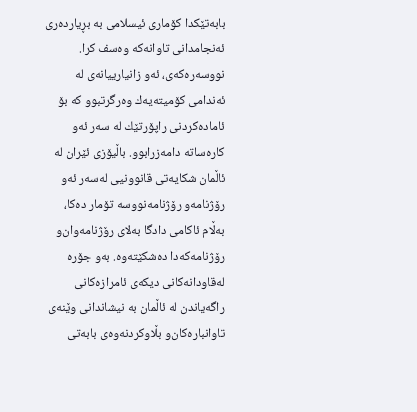بابه‌تێكدا كۆماری ئیسلامی به‌ بڕیارده‌ری ئه‌نجامدانی تاوانه‌كه‌ وه‌سف كرا. نووسه‌ره‌كه‌ی، ئه‌و زانیارییانه‌ی له‌ ئه‌ندامی كۆمیته‌یه‌ك وه‌رگرتبوو كه‌ بۆ ئاماده‌كردنی راپۆرتێك له‌ سه‌ر ئه‌و كاره‌ساته‌ دامه‌زرابوو. باڵیۆزی ئێران له‌ ئاڵمان شكایه‌تی قانوونیی‌ له‌سه‌ر ئه‌و رۆژنامه‌‌و رۆژنامه‌نووسه‌ تۆمار ده‌كا، به‌ڵام ئاكامی دادگا به‌لای رۆژنامه‌وان‌و رۆژنامه‌كه‌دا ده‌شكێته‌وه‌. به‌و جۆره‌ له‌قاودانه‌كانی دیكه‌ی ئامرازه‌كانی راگه‌یاندن له‌ ئاڵمان به‌ نیشاندانی وێنه‌ی تاوانباره‌كان‌و بڵاوكردنه‌وه‌ی بابه‌تی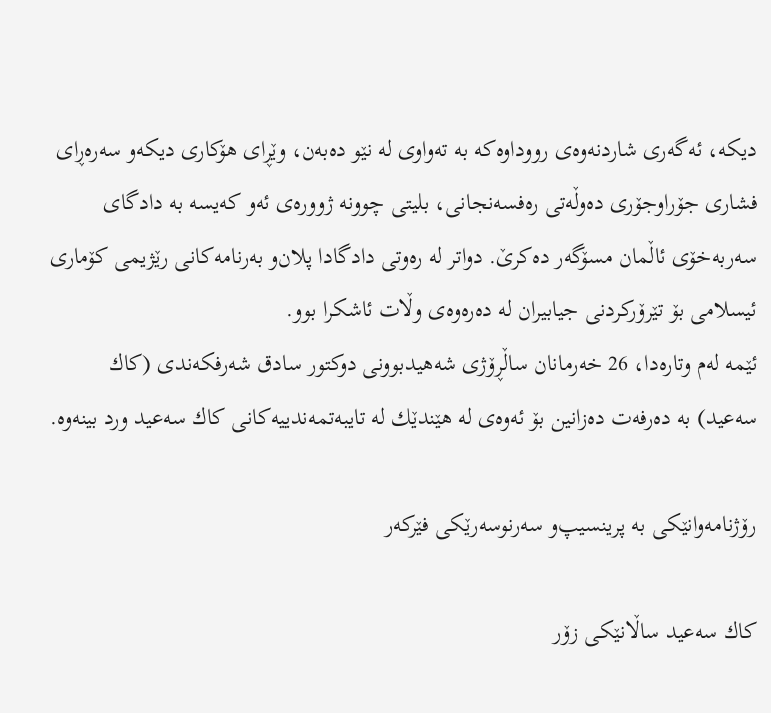دیكه‌، ئه‌گه‌ری شاردنه‌وه‌ی رووداوه‌كه‌ به‌ ته‌واوی له‌ نێو ده‌به‌ن، وێڕای هۆكاری دیكه‌‌و سه‌ره‌ڕای فشاری جۆراوجۆری ده‌وڵه‌تی ره‌فسه‌نجانی، بلیتی چوونه‌ ژووره‌ی ئه‌و كه‌یسه‌ به‌ دادگای سه‌ربه‌خۆی ئاڵمان مسۆگه‌ر ده‌كرێ‌. دواتر له‌ ره‌وتی دادگادا پلان‌و به‌رنامه‌كانی رێژیمی كۆماری ئیسلامی بۆ تێرۆركردنی جیابیران له‌ ده‌ره‌وه‌ی وڵات ئاشكرا بوو.
ئێمه‌ له‌م وتاره‌دا، 26 خه‌‌رمانان ساڵڕۆژی شه‌هیدبوونی دوكتور سادق شه‌‌رفكه‌‌ندی (كاك سه‌‌عید) به‌ ده‌رفه‌ت ده‌زانین بۆ ئه‌وه‌ی له‌‌ هێندێك له‌‌ تایبه‌‌تمه‌‌ندییه‌‌كانی كاك سه‌‌عید ورد بینه‌‌وه‌‌.

رۆژنامه‌وانێكی به‌ پرینسیپ‌و سه‌رنوسه‌رێكی فێركه‌ر

كاك سه‌عید ساڵانێكی زۆر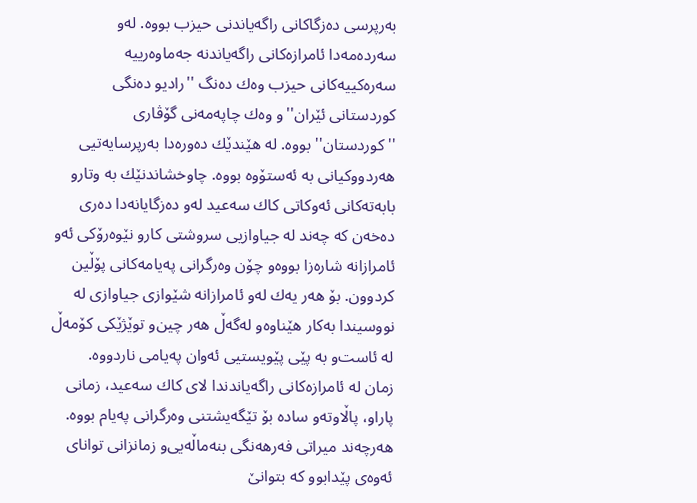به‌رپرسی ده‌زگاكانی راگه‌یاندنی حیزب بووه‌. له‌و سه‌رده‌مه‌دا ئامرازه‌كانی راگه‌یاندنه‌ جه‌ماوه‌رییه‌ سه‌ره‌كییه‌كانی حیزب وه‌ك ده‌نگ ''رادیو ده‌نگی كوردستانی ئێران''و وه‌ك چاپه‌مه‌نی گۆڤاری ''كوردستان'' بووه‌. له‌ هێندێك ده‌وره‌دا به‌رپرسایه‌تیی‌ هه‌ردووكیانی به‌ ئه‌ستۆوه‌ بووه‌. چاوخشاندنێك به‌ وتار‌و بابه‌ته‌كانی ئه‌وكاتی كاك سه‌عید له‌و ده‌زگایانه‌دا ده‌ری‌ ده‌خه‌ن كه‌ چه‌ند له‌ جیاوازیی سروشتی كار‌و نێوه‌رۆكی ئه‌و ئامرازانه‌ شاره‌زا بووه‌‌و چۆن وه‌رگرانی په‌یامه‌كانی پۆڵین كردوون. بۆ هه‌ر یه‌ك له‌و ئامرازانه‌ شێوازی جیاوازی له‌ نووسیندا به‌كار هێناوه‌‌و له‌گه‌ڵ هه‌ر چین‌و توێژێكی كۆمه‌ڵ له‌ ئاست‌و به‌ پێی پێویستیی‌ ئه‌وان په‌یامی ناردووه‌.
زمان له‌ ئامرازه‌كانی راگه‌یاندندا لای كاك سه‌عید، زمانی پاراو، پاڵاوته‌‌و ساده‌ بۆ تێگه‌یشتنی وه‌رگرانی په‌یام بووه‌. هه‌‌رچه‌‌ند میراتی فه‌رهه‌نگی بنه‌ماڵه‌یی‌و زمانزانی توانای ئه‌وه‌ی پێدابوو كه‌ بتوانێ‌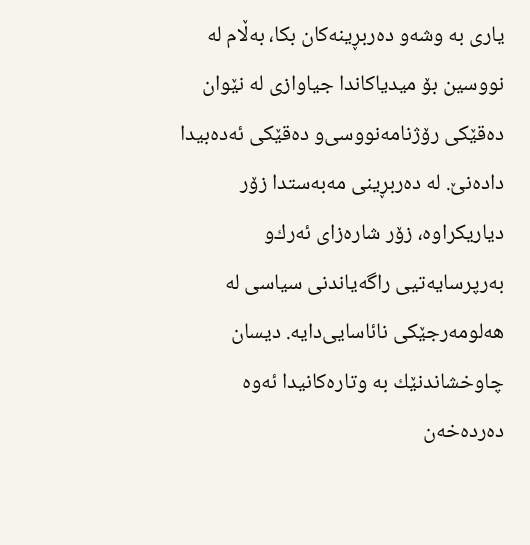یاری به‌ وشه‌‌و ده‌ربڕینه‌كان بكا، به‌ڵام له‌ نووسین بۆ میدیاكاندا جیاوازی له‌ نێوان ده‌قێكی رۆژنامه‌نووسی‌و ده‌قێكی ئه‌ده‌بیدا داده‌نێ‌. له‌ ده‌ربڕینی مه‌به‌ستدا زۆر دیاریكراوه‌، زۆر شاره‌زای ئه‌رك‌و به‌رپرسایه‌تیی راگه‌یاندنی سیاسی له‌ هه‌لومه‌رجێكی نائاسایی‌دایه‌. دیسان چاوخشاندنێك به‌ وتاره‌كانیدا ئه‌‌وه‌‌ ده‌‌رده‌‌خه‌‌ن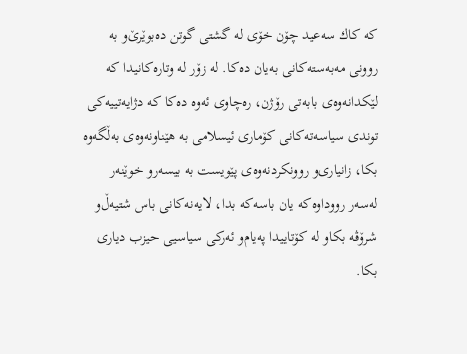كه‌ كاك سه‌عید چۆن خۆی‌ له‌ گشتی‌ گوتن ده‌بوێرێ‌و به‌ روونی‌ مه‌به‌سته‌كانی به‌یان ده‌كا. له‌ زۆر له‌ وتاره‌كانیدا كه‌ لێكدانه‌وه‌ی بابه‌تی رۆژن، ره‌چاوی ئه‌وه‌ ده‌كا كه‌ دژایه‌تییه‌كی توندی سیاسه‌ته‌كانی كۆماری ئیسلامی به‌ هێناونه‌وه‌ی به‌ڵگه‌وه‌ بكا، زانیاری‌و روونكردنه‌وه‌ی پێویست به‌ بیسه‌ر‌و خوێنه‌ر له‌سه‌ر رووداوه‌كه‌ یان باسه‌كه‌ بدا، لایه‌نه‌كانی باس شتیه‌ڵ‌و شرۆڤه‌ بكا‌و له‌ كۆتاییدا په‌یام‌و ئه‌ركی سیاسیی‌ حیزب دیاری‌ بكا.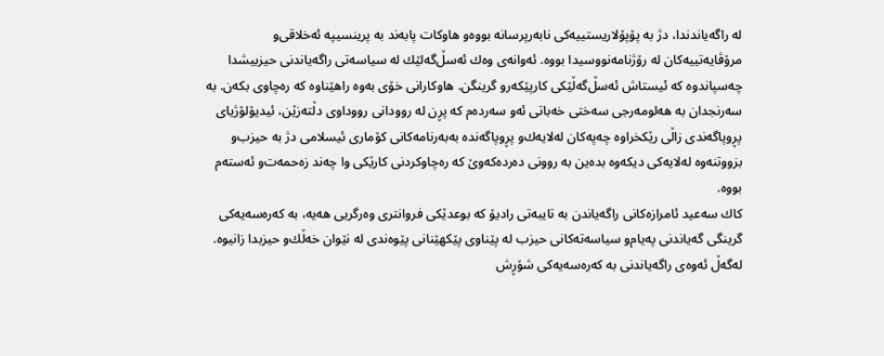له‌ راگه‌یاندندا، دژ به‌ پۆپۆلاریستییه‌كی نابه‌رپرسانه‌ بووه‌‌و هاوكات پابه‌ند به‌ پرینسیپه‌ ئه‌خلاقی‌و مرۆڤایه‌تییه‌كان له‌ رۆژنامه‌نووسیدا بووه‌. ئه‌وانه‌ی وه‌ك ئه‌سڵ‌گه‌لێك له‌ سیاسه‌تی راگه‌یاندنی حیزبیشدا چه‌سپاندوه‌ كه‌ ئیستاش ئه‌سڵ‌گه‌ڵێكی كارپێكه‌ر‌و گرینگن. هاوكارانی خۆی به‌وه‌ راهێناوه‌ كه‌ ره‌چاوی بكه‌ن. به‌‌ سه‌رنجدان به‌ هه‌لومه‌رجی سه‌ختی خه‌باتی‌ ئه‌و سه‌رده‌م كه‌ پڕن له‌ روودانی رووداوی دڵته‌زێن، ئیدیۆلۆژیای پڕ‌وپاگه‌ندی زاڵی‌ رێكخراوه‌ چه‌په‌كان له‌لایه‌ك‌و پڕ‌وپاگه‌نده‌ به‌به‌رنامه‌كانی كۆماری ئیسلامی دژ به‌ حیزب‌و بزووتنه‌وه‌ له‌لایه‌كی دیكه‌وه‌ بده‌ین به‌ روونی ده‌رده‌كه‌وێ‌ كه‌ ره‌چاوكردنی كارێكی وا چه‌ند زه‌حمه‌ت‌و ئه‌سته‌م بووه‌.
كاك سه‌عید ئامرازه‌كانی راگه‌یاندن به‌ تایبه‌تی رادیۆ كه‌ بوعدێكی فروانتری وه‌رگریی هه‌یه‌، به‌ كه‌ره‌سه‌یه‌كی گرینگی گه‌یاندنی په‌یام‌و سیاسه‌ته‌كانی حیزب له‌ پێناوی پێكهێنانی پێوه‌ندی له‌ نێوان خه‌ڵك‌و حیزبدا زانیوه‌. له‌گه‌ڵ ئه‌وه‌ی راگه‌یاندنی به‌ كه‌ره‌سه‌یه‌كی شۆڕش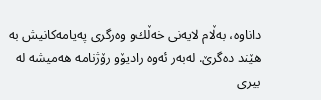داناوه‌، به‌ڵام لایه‌نی خه‌ڵك‌و وه‌رگری په‌یامه‌كانیش به‌ هێند ده‌گرێ‌. له‌به‌ر ئه‌وه‌ رادیۆ‌و رۆژنامه‌ هه‌میشه‌ له‌ بیری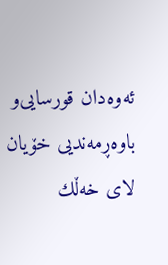ئه‌وه‌دان قورسایی‌و باوه‌ڕمه‌ندیی‌ خۆیان لای خه‌ڵك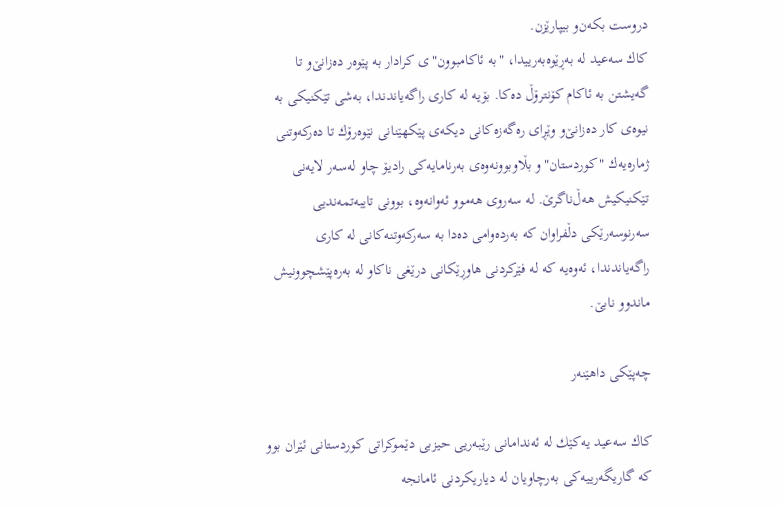دروست بكه‌ن‌و بیپارێزن.
كاك سه‌‌عید له‌ به‌ڕێوه‌به‌رییدا، "به‌‌ ئاكامبوون"ی كرادار به‌ پێوه‌ر ده‌زانێ‌‌و تا گه‌یشتن به‌ ئاكام كۆنترۆڵ ده‌كا. بۆیه‌ له‌ كاری راگه‌یاندندا، به‌شی تێكنیكی به‌ نیوه‌ی كار ده‌زانێ‌‌و وێڕای ره‌گه‌زه‌كانی‌ دیكه‌ی پێكهێنانی نێوه‌رۆك تا ده‌ركه‌وتنی ژماره‌یه‌ك "كوردستان"و بڵاوبوونه‌وه‌ی به‌رنامایه‌كی رادیۆ چاو له‌سه‌ر لایه‌نی تێكنیكیش هه‌ڵ‌ناگرێ‌. له‌ سه‌روی هه‌موو ئه‌وانه‌وه‌، بوونی تایبه‌تمه‌ندیی سه‌رنوسه‌رێكی دڵفراوان كه‌ به‌رده‌وامی ده‌دا به‌ سه‌ركه‌وتنه‌كانی له‌ كاری راگه‌یاندندا، ئه‌وه‌یه‌ كه‌ له‌ فێركردنی هاوڕێكانی درێغی ناكا‌و له‌ به‌ره‌پێشچوونیش ماندوو نابێ‌.

چه‌پێكی داهێنه‌ر

كاك سه‌عید یه‌كێك له‌ ئه‌ندامانی رێبه‌ریی حیزبی دێموكراتی كوردستانی ئێران بوو كه‌ گاریگه‌رییه‌كی به‌رچاویان له‌ دیاریكردنی ئامانجه‌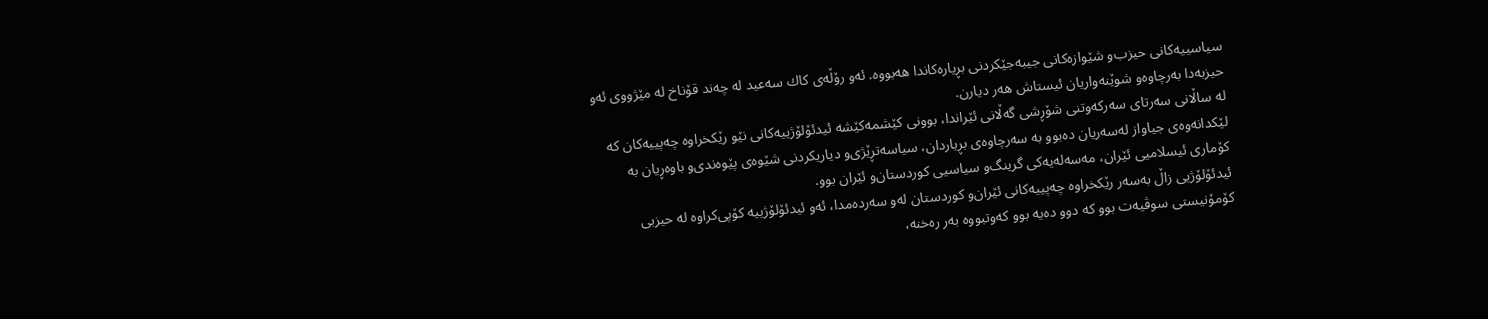سیاسییه‌كانی حیزب‌و شێوازه‌كانی جیبه‌جێكردنی بڕیاره‌كاندا هه‌بووه‌‌. ئه‌و رۆڵه‌ی كاك سه‌عید له‌ چه‌ند قۆناخ له‌ مێژووی ئه‌و حیزبه‌دا به‌‌رچاوه‌‌‌و شوێنه‌‌واریان ئیستاش هه‌‌ر دیارن.
له‌ ساڵانی سه‌رتای سه‌ركه‌وتنی شۆڕشی‌ گه‌ڵانی ئێراندا، بوونی كێشمه‌كێشه‌ ئیدئۆلۆژییه‌كانی نێو رێكخراوه‌ چه‌پییه‌كان كه‌ لێكدانه‌وه‌ی جیاواز له‌سه‌ریان ده‌بوو به‌ سه‌رچاوه‌ی بڕیاردان، سیاسه‌تڕێژی‌و دیاریكردنی شێوه‌ی پێوه‌ندی‌و باوه‌ڕیان به‌ كۆماری ئیسلامیی ئێران، مه‌سه‌له‌یه‌كی گرینگ‌و سیاسیی‌ كوردستان‌و ئێران بوو.
ئیدئۆلۆژیی زاڵ به‌سه‌ر رێكخراوه‌ چه‌پییه‌كانی ئێران‌و كوردستان له‌‌و سه‌‌رده‌‌مدا، ئه‌و ئیدئۆلۆژییه‌ كۆپی‌كراوه‌ له‌ حیزبی كۆمۆنیستی سوڤیه‌ت بوو كه‌ دوو ده‌یه‌ بوو كه‌وتبووه‌ به‌ر ره‌خنه‌،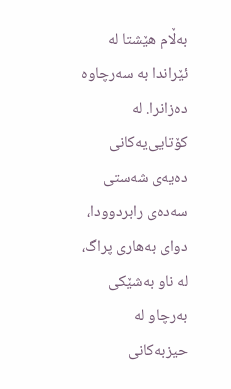به‌ڵام هێشتا له‌ ئێراندا به‌ سه‌رچاوه‌ ده‌زانرا. له‌ كۆتایی‌یه‌كانی ده‌یه‌ی شه‌ستی سه‌‌ده‌‌ی رابردوودا، دوای به‌هاری پراگ، له‌ ناو به‌شێكی به‌رچاو له‌ حیزبه‌كانی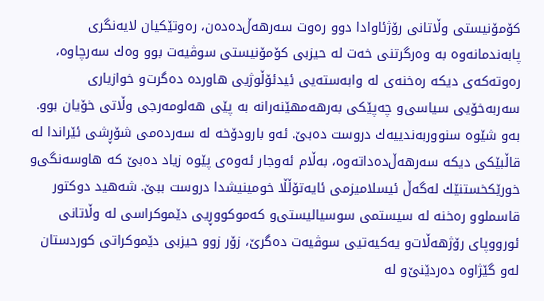كۆمۆنیستی وڵاتانی رۆژئاوادا دوو ره‌وت سه‌رهه‌ڵ‌ده‌ده‌ن، ره‌وتێكیان لایه‌نگری پابه‌ندمانه‌وه‌ به‌ وه‌رگرتنی خه‌ت له‌ حیزبی كۆمۆنیستی سوڤیه‌ت بوو وه‌ك سه‌رچاوه‌، ره‌وته‌كه‌ی دیكه‌ ره‌خنه‌ی له‌ وابه‌سته‌یی ئیدئۆڵوژیی هاورده‌ ده‌گرت‌و خوازیاری سه‌ربه‌خۆیی سیاسی‌و چه‌پێكی به‌رهه‌مهێنه‌رانه‌ به‌ پێی هه‌لومه‌رجی وڵاتی خۆیان بوو. به‌‌و شێوه‌‌ سنووربه‌‌ندییه‌‌ك دروست ده‌‌بێ‌. ئه‌و بارودۆخه‌ له‌ سه‌رده‌می شۆڕشی ئێراندا له‌ قاڵبێكی دیكه‌ سه‌رهه‌ڵ‌ده‌داته‌وه‌، به‌ڵام ئه‌وجار ئه‌وه‌ی پێوه‌ زیاد ده‌بێ‌ كه‌ هاوسه‌نگی‌و خورێكخستنێك له‌گه‌ڵ‌ ئیسلامیزمی ئایه‌تۆڵڵا خومینیشدا دروست ببێ‌. شه‌هید دوكتور قاسملوو ره‌‌خنه‌‌ له‌‌ سیستمی سوسیالیستی‌و كه‌‌موكووڕیی دێموكراسی له‌‌ وڵاتانی ئورووپای رۆژهه‌‌ڵات‌و یه‌‌كیه‌‌تیی‌ سوڤیه‌‌ت ده‌‌گرێ‌، زۆر زوو حیزبی دێموكراتی كوردستان له‌و گێژاوه‌ ده‌ردێنێ‌‌و له‌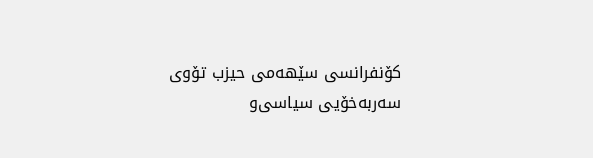كۆنفرانسی سێهه‌می حیزب تۆوی سه‌ربه‌خۆیی سیاسی‌و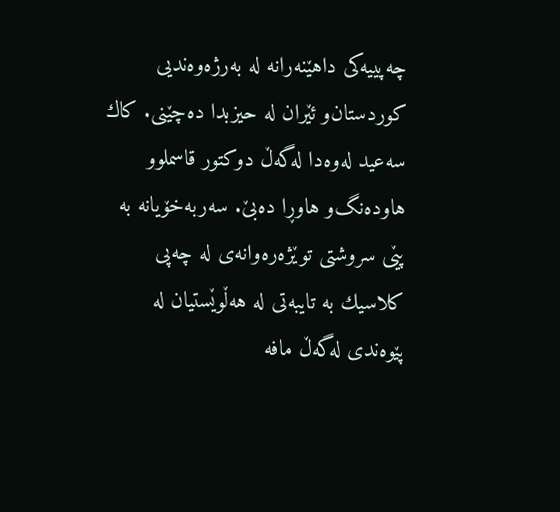چه‌پییه‌كی داهێنه‌رانه‌ له‌ به‌رژه‌وه‌ندیی كوردستان‌و ئێران له‌ حیزبدا ده‌چێنی. كاك سه‌عید له‌وه‌دا له‌گه‌ڵ‌ دوكتور قاسملوو هاوده‌نگ‌و هاوڕا ده‌‌بێ‌. سه‌‌ربه‌‌خۆیانه‌‌ به‌‌ پێی سروشتی توێژه‌‌ره‌‌وانه‌‌ی له‌‌ چه‌‌پی كلاسیك به‌‌ تایبه‌‌تی‌ له‌‌ هه‌‌ڵوێستیان له‌‌ پێوه‌‌ندی له‌‌گه‌‌ڵ‌ مافه‌‌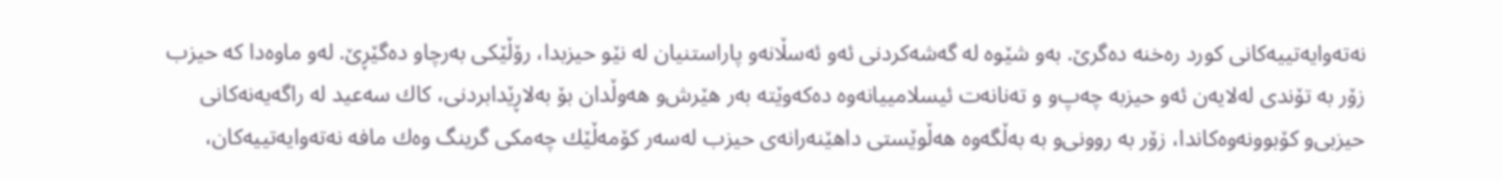نه‌‌ته‌‌وایه‌‌تییه‌‌كانی كورد ره‌‌خنه‌‌ ده‌‌گرێ‌. به‌‌و شێوه‌‌ له‌ گه‌شه‌كردنی ئه‌و ئه‌سڵانه‌‌و پاراستنیان له‌‌ نێو حیزبدا، رۆڵێكی به‌رچاو ده‌گێڕێ‌. له‌و ماوه‌دا كه‌ حیزب زۆر به‌ تۆندی له‌لایه‌ن ئه‌و حیزبه‌ چه‌پ‌و و ته‌‌نانه‌‌ت ئیسلامییانه‌‌وه‌‌ ده‌كه‌وێته‌ به‌ر هێرش‌و هه‌وڵدان بۆ به‌لاڕێدابردنی، كاك سه‌عید له‌ راگه‌یه‌نه‌كانی حیزبی‌و كۆبوونه‌وه‌كاندا، زۆر به‌ روونی‌و به‌‌ به‌‌ڵگه‌‌وه‌‌ هه‌ڵوێستی داهێنه‌رانه‌ی حیزب له‌سه‌ر كۆمه‌ڵێك چه‌مكی گرینگ وه‌ك مافه‌ نه‌ته‌وایه‌تییه‌كان،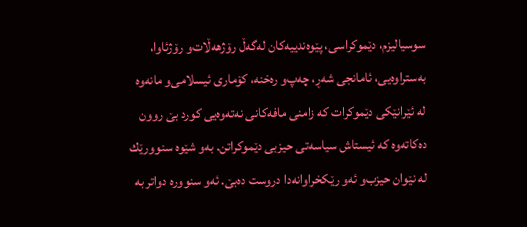سوسیالیزم، دێموكراسی، پێوه‌ندییه‌كان له‌گه‌ڵ‌ رۆژهه‌ڵات‌و رۆژئاوا، به‌ستراوه‌یی‌، ئامانجی شه‌ڕ، چه‌پ‌و ره‌خنه‌، كۆماری ئیسلامی‌و مانه‌‌وه‌‌ له‌‌ ئێرانێكی دێموكرات كه‌‌ زامنی مافه‌‌كانی نه‌‌ته‌‌وه‌‌یی كورد بێ‌ روون ده‌‌كاته‌‌وه‌‌ كه‌‌ ئیستاش سیاسه‌‌تی حیزبی دێموكراتن. به‌و شێوه‌ سنوورێك له‌ نێوان حیزب‌و ئه‌و رێكخراوانه‌دا دروست ده‌بێ‌. ئه‌و سنووره‌ دواتر به‌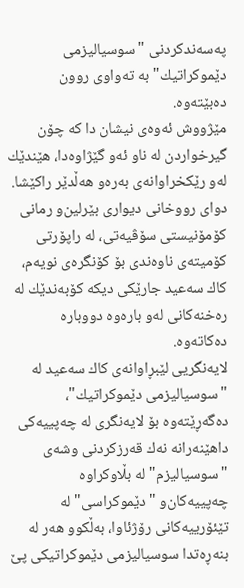په‌سه‌ندكردنی "سوسیالیزمی دێموكراتیك" به‌ ته‌واوی روون ده‌بێته‌وه‌.
مێژووش ئه‌وه‌ی نیشان دا كه‌ چۆن گیرخواردن له‌ ناو ئه‌و گێژاوه‌دا، هێندێك له‌و رێكخراوانه‌ی به‌ره‌و هه‌ڵدێر راكێشا. دوای رووخانی دیواری بێرلین‌و رمانی كۆمۆنیستی سۆڤیه‌‌تی، له‌‌ راپۆرتی كۆمیته‌‌ی ناوه‌‌ندی بۆ كۆنگره‌‌ی نویه‌‌م، كاك سه‌‌عید جارێكی دیكه‌‌ كۆبه‌‌ندێك له‌‌ ره‌‌خنه‌‌كانی له‌‌و باره‌‌وه‌‌ دووباره‌‌ ده‌‌كاته‌‌وه‌‌.
لایه‌نگریی لێبڕاوانه‌ی كاك سه‌عید له‌ "سوسیالیزمی دێموكراتیك"، ده‌گه‌ڕێته‌وه‌ بۆ لایه‌نگری له‌ چه‌پییه‌كی داهێنه‌رانه‌ نه‌ك قه‌رزكردنی وشه‌ی "سوسیالیزم" له‌ بڵاوكراوه‌ چه‌پییه‌كان‌و "دێموكراسی" له‌ تێئۆرییه‌كانی رۆژئاوا، به‌ڵكوو هه‌‌ر له‌‌ بنه‌‌ڕه‌‌تدا سوسیالیزمی دێموكراتیكی پێ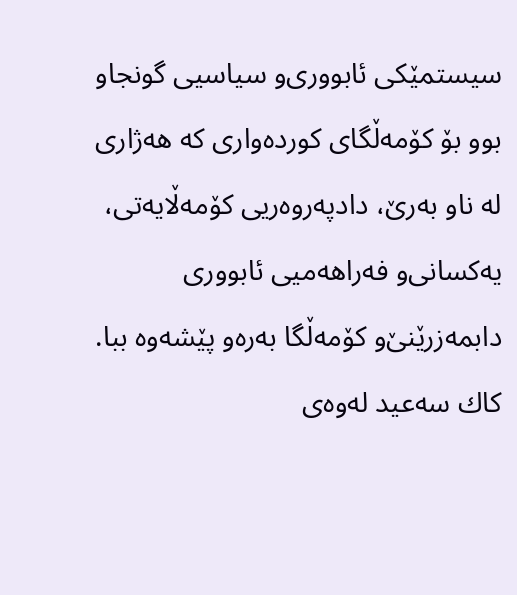سیستمێكی ئابووری‌و سیاسیی‌ گونجاو بوو بۆ كۆمه‌ڵگای كورده‌واری كه‌ هه‌ژاری له‌ ناو به‌رێ‌، دادپه‌روه‌ریی‌ كۆمه‌ڵایه‌تی، یه‌كسانی‌و فه‌راهه‌میی ئابووری دابمه‌زرێنێ‌‌و كۆمه‌ڵگا به‌ره‌و پێشه‌وه‌ ببا. كاك سه‌‌عید له‌‌وه‌‌ی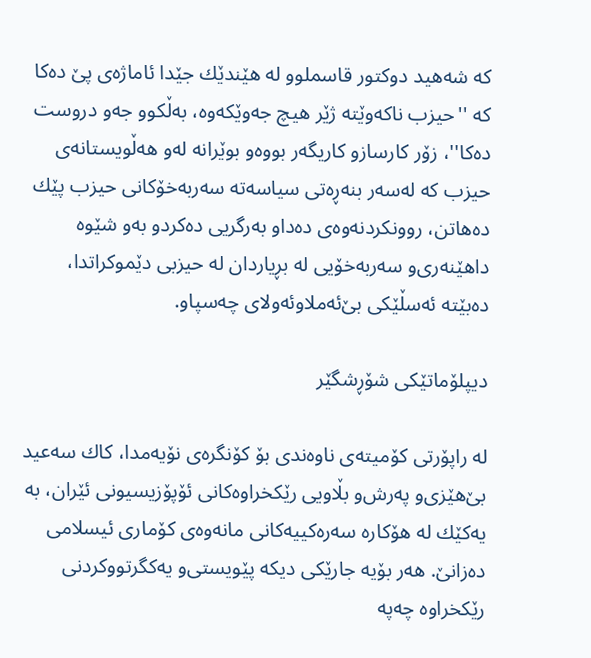كه‌‌ شه‌هید دوكتور قاسملوو له‌‌ هێندێك جێدا ئاماژه‌‌ی پێ‌ ده‌‌كا كه‌‌ ''حیزب ناكه‌‌وێته‌‌ ژێر هیچ جه‌‌وێكه‌‌وه‌،‌ به‌‌ڵكوو جه‌‌و دروست ده‌‌كا''، زۆر كارساز‌و كاریگه‌‌ر بووه‌‌‌و بوێرانه‌‌ له‌‌و هه‌‌ڵویستانه‌‌ی حیزب كه‌‌ له‌‌سه‌‌ر بنه‌‌ڕه‌‌تی سیاسه‌‌ته‌‌ سه‌‌ربه‌‌خۆكانی حیزب پێك ده‌هاتن، روونكردنه‌‌وه‌‌ی ده‌‌دا‌و به‌‌رگریی‌ ده‌‌كرد‌و به‌‌و شێوه‌‌ داهێنه‌‌ری‌و سه‌‌ربه‌‌خۆیی له‌‌ بڕیاردان له‌‌ حیزبی دێموكراتدا، ده‌‌بێته‌‌ ئه‌‌سڵێكی بێ‌ئه‌‌ملاوئه‌‌ولای چه‌‌سپاو.

دیپلۆماتێكی شۆڕشگێر

له‌‌ راپۆرتی كۆمیته‌‌ی ناوه‌‌ندی بۆ كۆنگره‌‌ی نۆیه‌‌مدا، كاك سه‌‌عید بێ‌هێزی‌و په‌‌رش‌و بڵاویی‌ رێكخراوه‌‌كانی ئۆپۆزیسیونی ئێران، به‌‌ یه‌‌كێك له‌‌ هۆكاره‌‌ سه‌‌ره‌‌كییه‌‌كانی‌ مانه‌‌وه‌‌ی كۆماری ئیسلامی ده‌‌زانێ‌. هه‌‌ر بۆیه‌‌ جارێكی دیكه‌‌ پێویستی‌و یه‌‌كگرتووكردنی رێكخراوه‌‌ چه‌‌په‌‌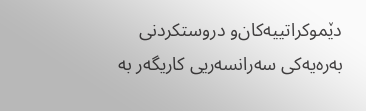دێموكراتییه‌‌كان‌و دروستكردنی به‌‌ره‌یه‌‌كی سه‌‌رانسه‌‌ریی‌ كاریگه‌‌ر به‌‌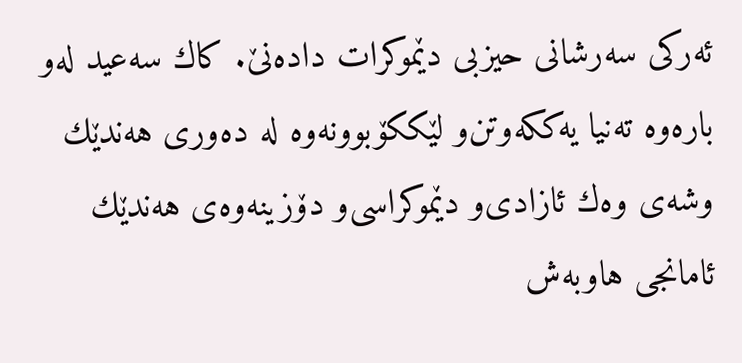ئه‌‌ركی سه‌‌رشانی حیزبی دێموكرات داده‌‌نێ‌. كاك سه‌‌عید له‌و‌ باره‌‌وه‌‌ ته‌‌نیا یه‌‌ككه‌‌وتن‌و لێككۆبوونه‌‌وه‌ له‌‌ ده‌‌وری هه‌‌ندێك وشه‌‌ی وه‌‌ك ئازادی‌و دێموكراسی‌و دۆزینه‌‌وه‌‌ی هه‌‌ندێك ئامانجی هاوبه‌‌ش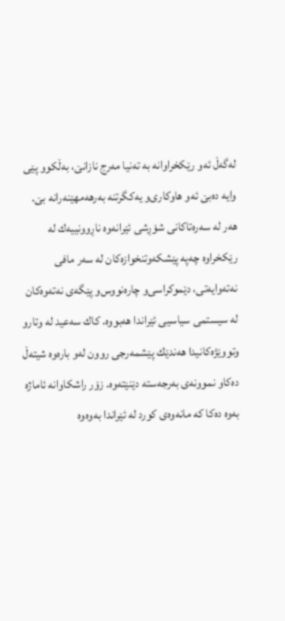له‌‌گه‌ڵ‌ ئه‌‌و رێكخراوانه‌‌ به‌‌ ته‌‌نیا‌ مه‌‌رج نازانێ‌، به‌‌ڵكوو پێی وایه‌‌ ده‌‌بێ‌ ئه‌‌و هاوكاری‌و یه‌‌كگرتنه‌‌ به‌‌رهه‌‌مهێنه‌‌رانه‌‌ بێ‌.
هه‌‌ر له‌‌ سه‌‌ره‌‌تاكانی شۆڕشی ئێرانه‌‌وه‌‌ ناڕوونییه‌‌ك له‌‌ رێكخراوه‌‌ چه‌‌په‌‌ پێشكه‌‌وتنخوازه‌‌كان له‌‌ سه‌‌ر مافی نه‌‌ته‌‌وایه‌‌تی، دێموكراسی‌و چاره‌‌نووس‌و پێگه‌‌ی نه‌‌ته‌‌وه‌‌كان له‌ ‌سیستمی سیاسیی‌ ئێراندا هه‌‌بووه‌‌. كاك سه‌‌عید له‌‌ وتار‌و وتووێژه‌‌كانیدا هه‌‌ندێك پێشمه‌‌رجی روون له‌‌و باره‌‌وه‌‌ شیته‌‌ڵ ده‌‌كا‌و نموونه‌‌ی به‌‌رجه‌‌سته‌‌ دێنێته‌‌وه‌‌. زۆر راشكاوانه‌‌ ئاماژه‌‌ به‌‌وه‌‌ ده‌‌كا كه‌‌ مانه‌‌وه‌‌ی كورد له‌‌ ئێراندا به‌‌وه‌‌وه‌‌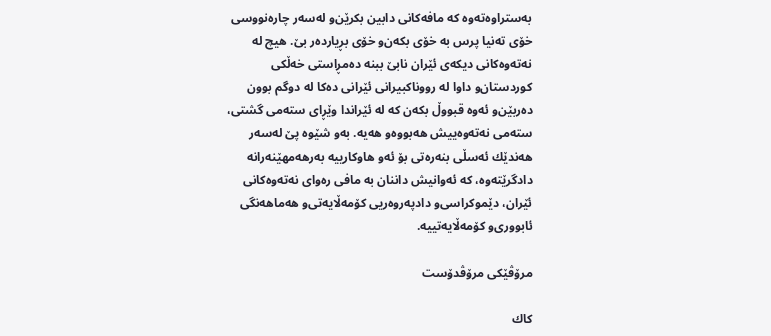به‌‌ستراوه‌‌ته‌‌وه‌‌ كه‌‌ مافه‌‌كانی دابین بكرێن‌و له‌‌سه‌‌ر چاره‌‌نووسی خۆی ته‌‌نیا پرس به‌‌ ‌خۆی بكه‌‌ن‌و خۆی بڕیارده‌‌ر بێ‌. هیچ له‌‌ نه‌‌ته‌‌وه‌‌كانی دیكه‌‌ی ئێران نابێ‌ ببنه‌‌ ده‌‌مڕاستی خه‌‌ڵكی كوردستان‌و داوا له‌‌ رووناكبیرانی ئێرانی ده‌‌كا له‌‌ دوگم بوون ده‌‌ربێن‌و ئه‌‌وه‌‌ قبووڵ بكه‌‌ن كه‌‌ له‌‌ ئێراندا وێڕای سته‌‌می گشتی، سته‌‌می نه‌‌ته‌‌وه‌‌ییش هه‌‌بووه‌‌و هه‌‌یه‌‌. به‌‌و شێوه‌‌ پێ‌ له‌‌سه‌‌ر هه‌‌ندێك ئه‌‌سڵی بنه‌‌ره‌‌تی بۆ ئه‌‌و هاوكارییه‌‌ به‌‌رهه‌‌مهێنه‌‌رانه‌‌ دادگرێته‌‌وه‌‌، كه‌‌ ئه‌‌وانیش داننان به‌‌ مافی ره‌‌وای نه‌‌ته‌‌وه‌‌كانی ئێران، دێموكراسی‌و دادپه‌‌روه‌‌ریی‌ كۆمه‌‌ڵایه‌‌تی‌‌و هه‌‌ماهه‌‌نگی ئابووری‌و كۆمه‌‌ڵایه‌‌تییه‌‌.

مرۆڤێكی مرۆڤدۆست

كاك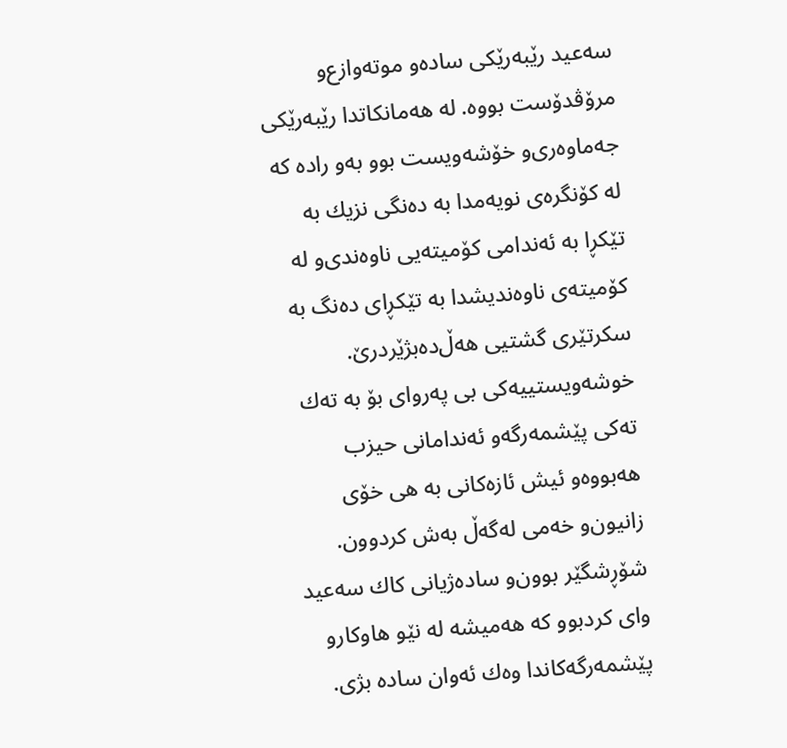سه‌‌عید رێبه‌‌رێكی ساده‌‌و موته‌‌وازع‌و مرۆڤدۆست بووه‌‌. له‌‌ هه‌‌مانكاتدا رێبه‌‌رێكی جه‌‌ماوه‌‌ری‌و خۆشه‌‌ویست بوو‌ به‌‌و راده‌‌ كه‌‌ له‌‌ كۆنگره‌‌ی نویه‌‌مدا به‌‌ ده‌‌نگی نزیك به‌‌ تێكڕا به‌‌ ئه‌‌ندامی كۆمیته‌‌یی ناوه‌‌ندی‌و له‌‌ كۆمیته‌‌ی ناوه‌‌ندیشدا به‌‌ تێكڕای ده‌‌نگ به‌‌ سكرتێری گشتیی‌ هه‌ڵ‌ده‌‌بژێردرێ‌. خوشه‌‌ویستییه‌‌كی بی په‌‌روای بۆ به‌‌ ته‌‌ك ته‌‌كی پێشمه‌‌رگه‌‌‌و ئه‌‌ندامانی حیزب هه‌‌بووه‌‌‌و ئیش ئازه‌‌كانی به‌‌ هی خۆی زانیون‌و خه‌‌می له‌‌گه‌‌ڵ‌ به‌‌ش كردوون. شۆڕشگێر بوون‌و ساده‌‌ژیانی كاك سه‌‌عید وای كردبوو كه‌‌ هه‌‌میشه‌‌ له‌‌ نێو هاوكار‌و پێشمه‌‌رگه‌‌كاندا وه‌‌ك ئه‌‌وان ساده‌‌ بژی‌.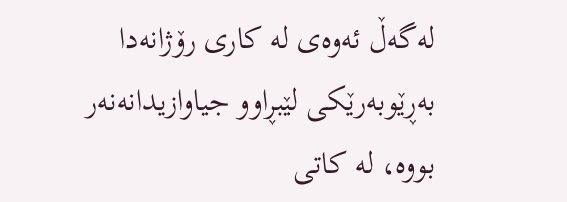له‌‌گه‌‌ڵ ئه‌‌وه‌‌ی له‌‌ كاری رۆژانه‌‌دا به‌‌ڕێوبه‌‌رێكی لێبڕاو‌و جیاوازیدانه‌‌نه‌‌ر بووه‌‌، له‌‌ كاتی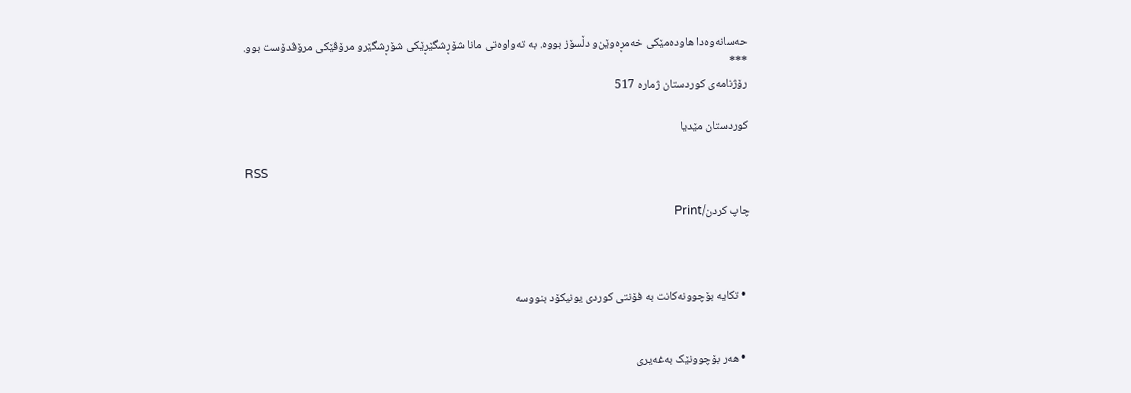حه‌‌سانه‌‌وه‌‌دا هاوده‌‌مێكی خه‌‌مڕه‌‌وێن‌و دڵسۆز بووه‌‌. به‌‌ ته‌‌واوه‌‌تی‌ مانا شۆڕشگێڕێكی شۆڕشگێر‌و مرۆڤێكی مرۆڤدۆست بوو.
***
رۆژنامه‌ی‌ كوردستان ژماره‌ 517

کوردستان مێدیا

RSS

چاپ کردن/Print



  • تکایه‌ بۆچوونه‌کانت به‌ فۆنتی کوردی یونیکۆد بنووسه


  • هه‌ر بۆچوونێک به‌غه‌یری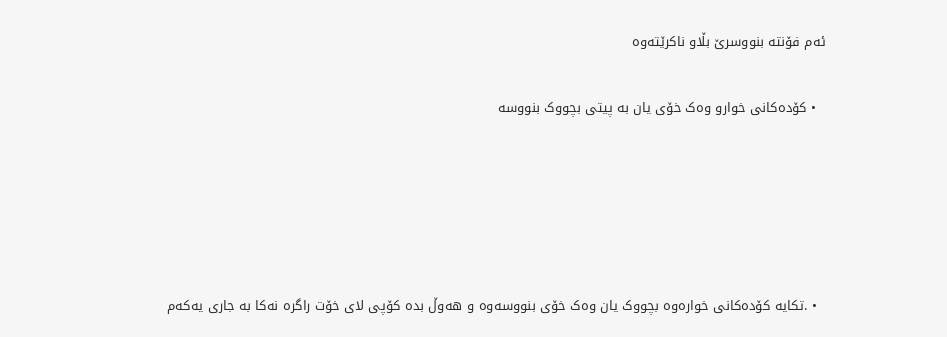ئه‌م فۆنته بنووسرێ بڵاو ناکرێته‌وه


  • کۆده‌کانی خوارو وه‌ک خۆی یان به‌ پیتی بچووک بنووسه








  • .تکایه‌ کۆده‌کانی خواره‌وه‌ بچووک یان وه‌ک خۆی بنووسه‌وه و هه‌وڵ بده‌ کۆپی لای خۆت راگره‌ نه‌کا به‌ جاری یه‌که‌م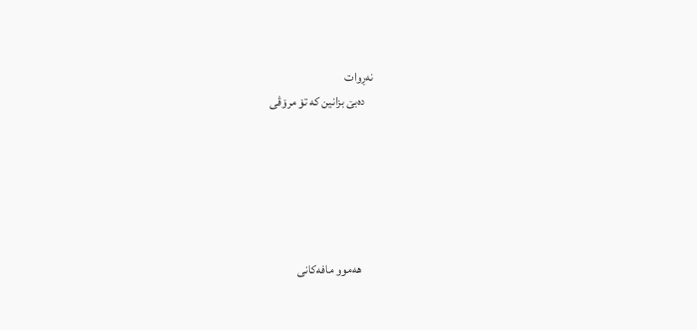نه‌ڕوات ‌
    ده‌بێ بزانین که‌ تۆ مرۆڤی






      هه‌موو مافه‌کانی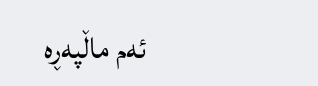ئه‌م ماڵپه‌ڕه‌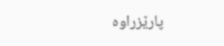پارێزراوه‌